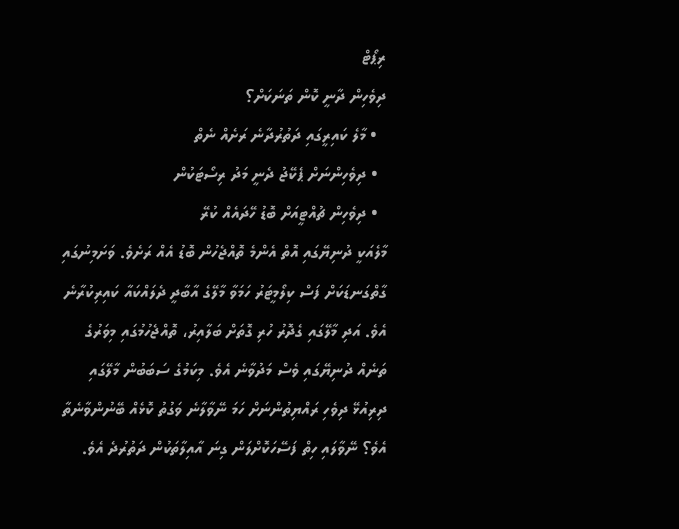ރިޕޯޓް
ދިވެހިން ދާނީ ކޮން ތަނަކަށް؟
  • މާލެ ކައިރީގައި ދަތުރުދާނެ ރަށެއް ނެތް
  • ދިވެހިންނަށް ޕެކޭޖު ދެނީ މަދު ރިސޯޓަކުން
  • ދިވެހިން ޗުއްޓީއަށް ބޮޑު ހޭދައެއް ކުރޭ
މާލެއަކީ ދުނިޔޭގައި އޮތް އެންމެ ތޮއްޖެހުން ބޮޑު އެއް ރަށެވެ. ވަށަމިނުގައި ގާތްގަނޑަކަށް ފަސް ކިލޯމީޓަރު ހަމަވާ މާލޭގެ އާބާދީ ދެލައްކައާ ކައިރިކުރާނެ އެވެ. އަދި މާލޭގައި ގެދޮރު ހުރި ގޮތަށް ބަލާއިރު، ތޮއްޖެހުމުގައި މިވަރުގެ ތަނެއް ދުނިޔޭގައި ވެސް މަދުވާނެ އެވެ. މިކަމުގެ ސަބަބުން މާލޭގައި ދިރިއުޅޭ ދިވެހި ރައްޔިތުންނަށް ހަމަ ނޭވާލާނެ ވަގުތު ކޮޅެއް ބޭނުންވާނެތާ އެވެ؟ ނޭވާލައި ހިތް ފަސޭހަކޮށްލަން ގިނަ އާއިލާތަކުން ދަތުރުދެ އެވެ.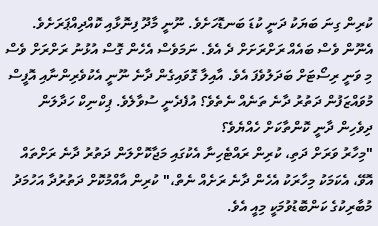ކުރިން ގިނަ ބަޔަކު ދަނީ ކުޑަ ބަނޑޮހަށެވެ. ނޫނީ މާދޫ ފިނޮޅާއި ކޮއްދިއްޕަރަށެވެ. އެނޫން ވެސް ބައެއް ރަށްރަށަށް ދެ އެވެ. ނަމަވެސް އެހެން ގޮސް އުޅުނު ރަށްރަށް ވެސް މި ވަނީ ރިސޯޓަށް ބަދަލުވެފަ އެވެ. އާއިލާ ގޮވައިގެން ދާނެ ނޫނީ އެކުވެރިންނާއި އޮފީސް މުވައްޒަފުން ދަތުރު ދާނެ ތަނެއް ނެތެވެ؟ އުފެދެނީ ސުވާލެވެ. ޕިކްނިކް ހަދާލަން ދިވެހިން ދާނީ ކޮންތާކަށް ހެއްޔެވެ؟
"މިހާރު ވަރަށް ދަތި، ކުރިން ރައްޓެހިނާ އެކުގައި މަޖާކޮށްލަން ދަތުރު ދާނެ ރަށްތައް އޮވޭ، އެކަމަކު މިހާރަކު އެހެން ދާނެ ރަށެއް ނެތް،" ކުރިން އާއްމުކޮށް ދަތުރުދާ އަހުމަދު މުބާރިކުގެ ކަންބޮޑުވުމަކީ މިއީ އެވެ.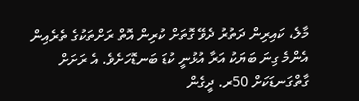މާލެ، ކައިރިން ދަތުރު ދެވޭ ގޮތަށް ކުރިން އޮތް ރަށްތަކުގެ ތެރެއިން އެންމެ ގިނަ ބަޔަކު އަރާ އުޅުނީ ކުޑަ ބަނޑޮހަށެވެ. އެ ރަށަށް ގާތްގަނޑަކަށް 50ރ. ދީގެން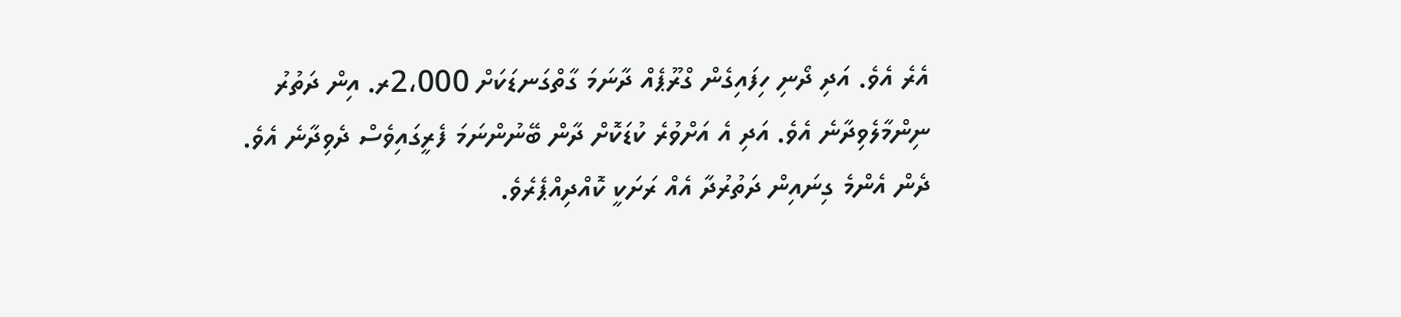އެރެ އެވެ. އަދި ދޯނި ހިފައިގެން ގްރޫޕެއް ދާނަމަ ގާތްގަނޑަކަށް 2،000ރ. އިން ދަތުރު ނިންމާލެވިދާނެ އެވެ. އަދި އެ އަށްވުރެ ކުޑަކޮށް ދާން ބޭނުންނަމަ ފެރީގައިވެސް ދެވިދާނެ އެވެ. ދެން އެންމެ ގިނައިން ދަތުރުދާ އެއް ރަށަކީ ކޮއްދިއްޕެރެވެ.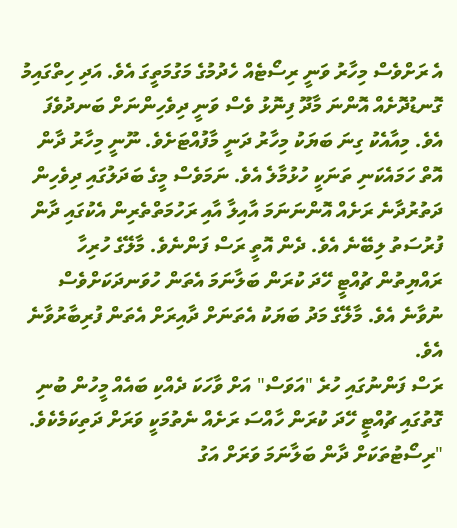އެ ރަށްވެސް މިހާރު ވަނީ ރިސޯޓެއް ހެދުމުގެ މަގުމަތީގަ އެވެ. އަދި ހިތްގައިމު ގޮނޑުދޮށެއް އޮންނަ މާދޫ ފިނޮޅު ވެސް ވަނީ ދިވެހިންނަށް ބަނދުވެފަ އެވެ. މިއާއެކު ގިނަ ބަޔަކު މިހާރު ދަނީ މާފުއްޓަށެވެ. ނޫނީ މިހާރު ދާން އޮތް ހަމައެކަނި ތަނަކީ ހުޅުމާލެ އެވެ. ނަމަވެސް މީގެ ބަދަލުގައި ދިވެހިން ދަތުރުދާނެ ރަށެއް އޮންނަނަމަ އާއިލާ އާއި ރަހުމަތްތެރިން އެކުގައި ދާން ފުރުސަތު ލިބޭނެ އެވެ. ދެން އޮތީ ރަސް ފަންނެވެ. މާލޭގެ ހުރިހާ ރައްޔިތުން ޗުއްޓީ ހޭދަ ކުރަން ބަލާނަމަ އެތަން ހުވަނދަކަށްވެސް ނުވާނެ އެވެ. މާލޭގެ މަދު ބަޔަކު އެތަނަށް ދާއިރަށް އެތަން ފުރިބާރުވާނެ އެވެ.
ރަސް ފަންނުގައި ހުރެ "އަވަސް" އަށް ވާހަކަ ދެއްކި ބައެއް މީހުން ބުނި ގޮތުގައި ޗުއްޓީ ހޭދަ ކުރަން ހާއްސަ ރަށެއް ނެތުމަކީ ވަރަށް ދަތިކަމެކެވެ.
"ރިސޯޓުތަކަށް ދާން ބަލާނަމަ ވަރަށް އަގު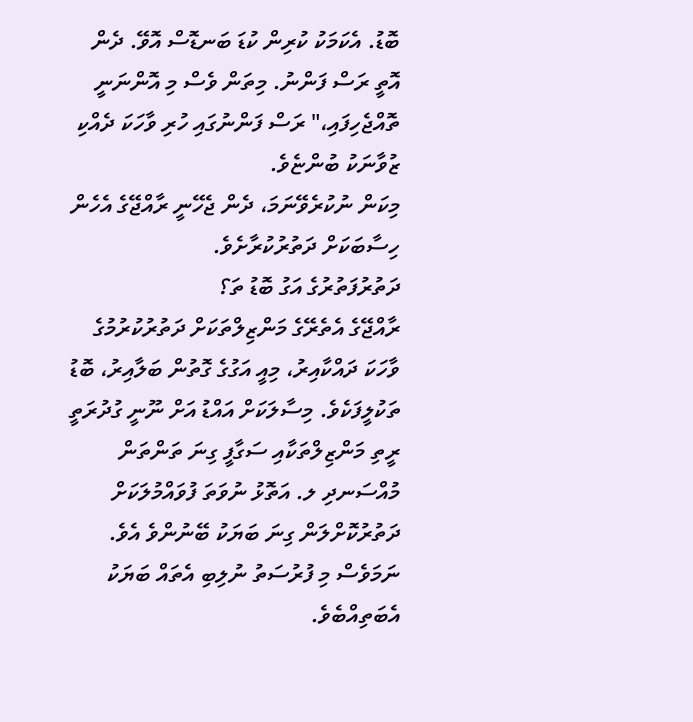ބޮޑު. އެކަމަކު ކުރިން ކުޑަ ބަނޑޮސް އޮވޭ. ދެން އޮތީ ރަސް ފަންނު. މިތަން ވެސް މި އޮންނަނީ ތޮއްޖެހިފައި،" ރަސް ފަންނުގައި ހުރި ވާހަކަ ދެއްކި ޒުވާނަކު ބުންޏެވެ.
މިކަން ނުކުރެވޭނަމަ، ދެން ޖެހޭނީ ރާއްޖޭގެ އެހެން ހިސާބަކަށް ދަތުރުކުރާށެވެ.
ދަތުރުފަތުރުގެ އަގު ބޮޑު ތަ؟
ރާއްޖޭގެ އެތެރޭގެ މަންޒިލްތަކަށް ދަތުރުކުރުމުގެ ވާހަކަ ދައްކާއިރު، މިއީ އަގުގެ ގޮތުން ބަލާއިރު، ބޮޑު ތަކުލީފަކެވެ. މިސާލަކަށް އައްޑު އަށް ނޫނީ ގުދުރަތީ ރީތި މަންޒިލްތަކާއި ސަގާފީ ގިނަ ތަންތަން މުއްސަނދި ލ. އަތޮޅު ނުވަތަ ފުވައްމުލަކަށް ދަތުރުކޮށްލަން ގިނަ ބަޔަކު ބޭނުންވެ އެވެ. ނަމަވެސް މި ފުރުސަތު ނުލިބި އެތައް ބަޔަކު އެބަތިއްބެވެ.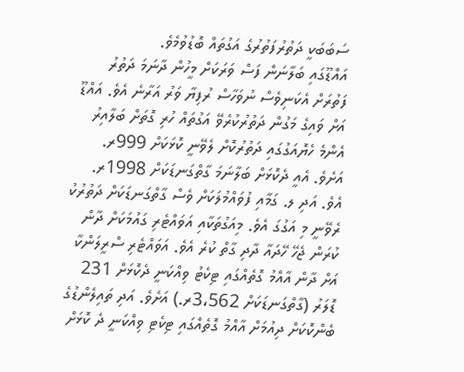ސަބަބަކީ ދަތުރުފަތުރުގެ އަގުތައް ބޮޑުވުމެވެ.
އައްޑޫގައި ބަލާނަން ފަސް ވަރަކަށް މީހުން ދާނަމަ ދަތުރު ފަތުރަށް އެކަނިވެސް ނުވަހާސް ރުފިޔާ ވަރު އަރާނެ އެވެ. އައްޑޫ އަށް ވައިގެ މަގުން ދަތުރުކުރެވޭ އަގުތައް ހުރި ގޮތަށް ބަލާއިރު އެންމެ ހެޔޮއަގުގައި ދަތުރުކޮށް ލެވޭނީ ކޮޅަކަށް 999ރ. އަށެވެ. އެއީ ދެކޮޅަށް ބަލާނަމަ ގާތްގަނޑަކަށް 1998ރ. އެވެ. އަދި ލ. ގަމާއި ފުވައްމުލަކަށް ވެސް ގާތްގަނޑަކަށް ދަތުރުކު ރެވޭނީ މި އަގުގަ އެވެ. މިއަގުތަކާއި އަވައްޓެރި ގައުމަކަށް ދާން ކުރަން ޖެހޭ ހޭދައާ ދާދި ގާތް ކުރެ އެވެ. އަވައްޓެރި ސްރީލަންކާ އަށް ދާން އާއްމު ގޮތެއްގައި ޓިކެޓު ވިއްކަނީ ދެކޮޅަށް 231 ޑޮލަރު (ގާތްގަނޑަކަށް 3،562ރ.) އަށެވެ. އަދި ތައިލެންޑުގެ ބެންކޮކަށް ދިއުމަށް އާއްމު ގޮތެއްގައި ޓިކެޓި ވިއްކަނީ ދެ ކޮޅަށް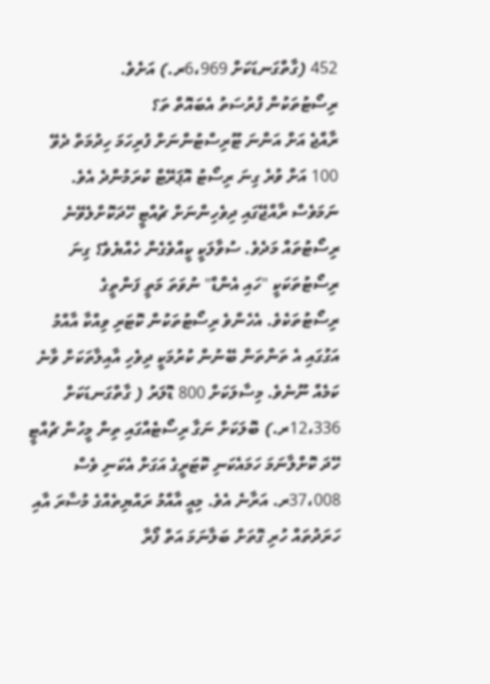452 (ގާތްގަނޑަކަށް 6،969ރ.) އަށެވެ.
ރިސޯޓުތަކުން ފުރުސަތު އެބައޮތް ތަ؟
ރާއްޖެ އަށް އަންނަ ޓޫރިސްޓުންނަށް ފުރިހަމަ ހިދުމަތް ދެވޭ 100 އަށް ވުރެ ގިނަ ރިސޯޓު އޮޕަރޭޓް ކުރަމުންދެ އެވެ. ނަމަވެސް ރާއްޖޭގައި ދިވެހިންނަށް ޗުއްޓީ ހޭދަކޮށްލެވޭނެ ރިސޯޓުތައް މަދެވެ. ސުވާލަކީ ކީއްވެގެން ހެއްޔެވެ؟ ގިނަ ރިސޯޓުތަކަކީ "ހައި އެންޑް" ނުވަތަ މަތީ ފަންތީގެ ރިސޯޓުތަކެވެ. އެހެންވެ ރިސޯޓުތަކުން ކޮޓަރި ވިއްކާ އާއްމު އަގުގައި އެ ތަންތަން ބޭނުން ކުރުމަކީ ދިވެހި އާއިލާތަކަށް ވާނެ ކަމެއް ނޫނެވެ. މިސާލަކަށް 800 ޑޮލަރު ( ގާތްގަނޑަކަށް 12،336ރ.) ބޮލަކަށް ނަގާ ރިސޯޓެއްގައި ތިން މީހުން ޗުއްޓީ ހޭދަ ކޮށްލާނަމަ ހަމައެކަނި ކޮޓަރީގެ އަގަށް އެކަނި ވެސް 37،008ރ. އަރާނެ އެވެ. މިއީ އާއްމު ރައްޔިތެއްގެ މުސާރަ އާއި ހަރަދުތައް ހުރި ގޮތަށް ބަލާނަމަ އަތް ފޯރާ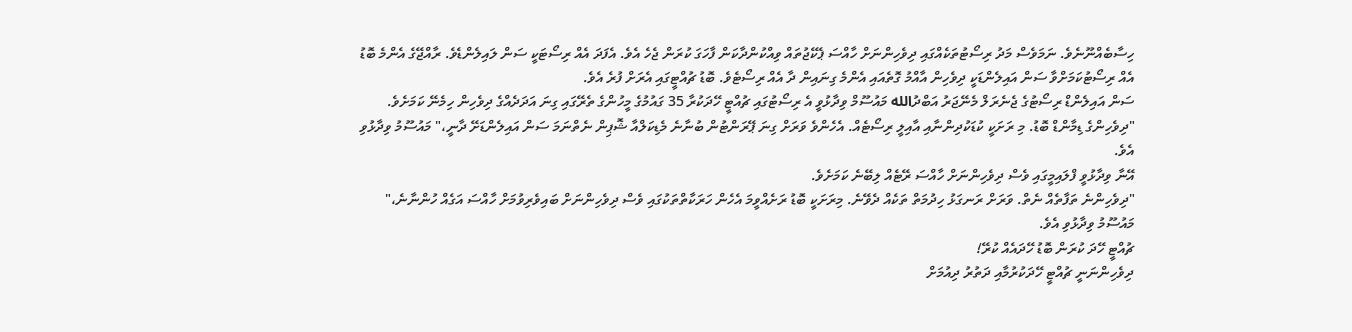ހިސާބެއްނޫނެވެ. ނަމަވެސް މަދު ރިސޯޓުތަކެއްގައި ދިވެހިންނަށް ހާއްސަ ޕެކޭޖުތައް ވިއްކުންދާކަން ފާހަގަ ކުރަން ޖެހެ އެވެ. އެފަދަ އެއް ރިސޯޓަކީ ސަން ލައިލެންޑެވެ. ރާއްޖޭގެ އެންމެ ބޮޑު އެއް ރިސޯޓުކަމަށްވާ ސަން އައިލެންޑަކީ ދިވެހިން އާއްމު ގޮތެއައި އެންމެ ގިނައިން ދާ އެއް ރިސޯޓެވެ. ބޮޑު ޗުއްޓީގައި އެރަށް ފުރެ އެވެ.
ސަން އައިލެންޑް ރިސޯޓުގެ ޖެނެރަލް މެނޭޖަރު އަބްދުالله މައުސޫމް ވިދާޅުވީ އެ ރިސޯޓުގައި ޗުއްޓީ ހޭދަކުރާ 35 ގައުމުގެ މީހުންގެ ތެރޭގައި ގިނަ އަދަދެއްގެ ދިވެހިން ހިމެނޭ ކަމަށެވެ.
"ދިވެހިންގެ ޑިމާންޑް ބޮޑު. މި ރަށަކީ ކުޑަކުދިންނާއި އާއިލީ ރިސޯޓެއް. އެހެންވެ ވަރަށް ގިނަ ޕޭރަންޓުން ބުނާނެ މެޑިކަލްއާ ޝޮޕިން ނެތްނަމަ ސަން އައިލެންޑަށޭ ދާނީ،" މައުސޫމު ވިދާޅުވި އެވެ.
އޭނާ ވިދާޅުވީ ފްލައިމީގައި ވެސް ދިވެހިންނަށް ހާއްސަ ރޭޓެއް ލިބޭނެ ކަމަށެވެ.
"ދިވެހިންނެ ތަފާތެއް ނެތް. ވަރަށް ރަނގަޅު ހިދުމަތް ތަކެއް ދެވޭނެ. މިރަށަކީ ބޮޑު ރަށެއްވީމަ އެހެން ހަރަކާތްތަކުގައި ވެސް ދިވެހިންނަށް ބައިވެރިވުމަށް ހާއްސަ އަގެއް ހުންނާނެ،" މައުސޫމު ވިދާޅުވި އެވެ.
ޗުއްޓީ ހޭދަ ކުރަން ބޮޑު ހޭދައެއް ކުރޭ!
ދިވެހިންނަނީ ޗުއްޓީ ހޭދަކުރުމާއި ދަތުރު ދިއުމަށް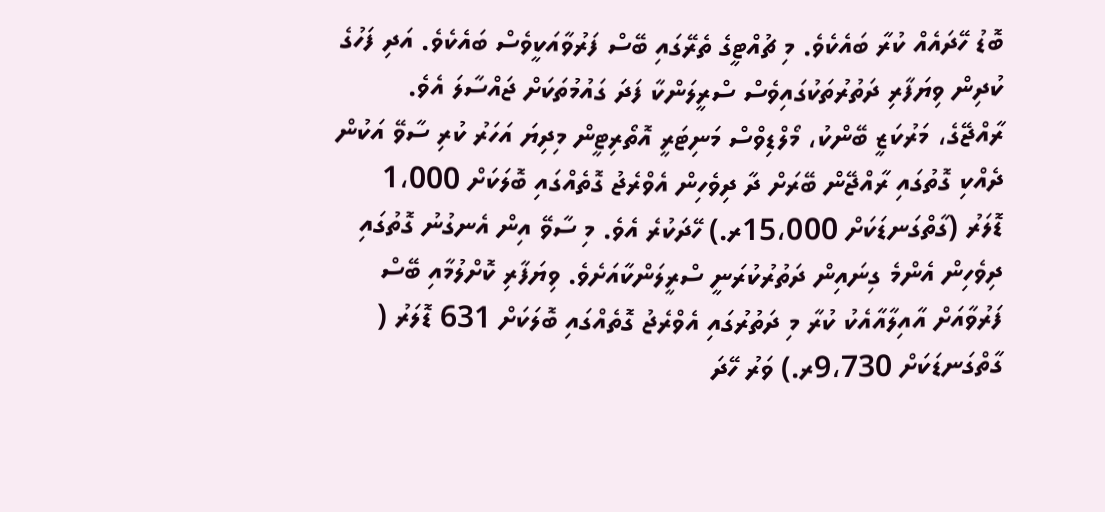ބޮޑު ހޭދައެއް ކުރާ ބައެކެވެ. މި ޗުއްޓީގެ ތެރޭގައި ބޭސް ފަރުވާއަކީވެސް ބައެކެވެ. އަދި ފަހުގެ ކުދިން ވިޔަފާރި ދަތުރުތަކުގައިވެސް ސްރީލަންކާ ފަދަ ގައުމުތަކަށް ޖައްސާލަ އެވެ.
ރާއްޖޭގެ، މަރުކަޒީ ބޭންކު، މޯލްޑިވްސް މަނިޓަރީ އޮތޯރިޓީން މިދިޔަ އަހަރު ކުރި ސާވޭ އަކުން ދެއްކި ގޮތުގައި ރާއްޖޭން ބޭރަށް ދާ ދިވެހިން އެވްރެޖު ގޮތެއްގައި ބޮލަކަށް 1،000 ޑޮލަރު (ގާތްގަނޑަކަށް 15،000ރ.) ހޭދަކުރެ އެވެ. މި ސާވޭ އިން އެނގުނު ގޮތުގައި ދިވެހިން އެންމެ ގިނައިން ދަތުރުކުރަނީ ސްރީލަންކާއަށެވެ. ވިޔަފާރި ކޮށްލުމާއި ބޭސް ފަރުވާއަށް އާއިލާއާއެކު ކުރާ މި ދަތުރުގައި އެވްރެޖު ގޮތެއްގައި ބޮލަކަށް 631 ޑޮލަރު ( ގާތްގަނޑަކަށް 9،730ރ.) ވަރު ހޭދަ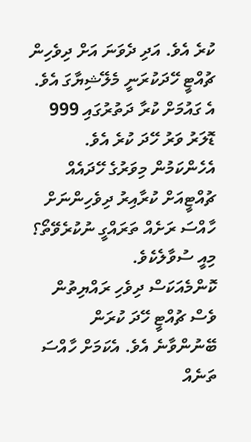ކުރެ އެވެ. އަދި ދެވަނަ އަށް ދިވެހިން ޗުއްޓީ ހޭދަކުރަނީ މެލޭޝިޔާގަ އެވެ. އެ ގައުމަށް ކުރާ ދަތުރުގައި 999 ޑޮލަރު ވަރު ހޭދަ ކުރެ އެވެ. އެހެންކަމުން މިވަރުގެ ހޭދައެއް ޗުއްޓީއަށް ކުރާއިރު ދިވެހިންނަށް ހާއްސަ ރަށެއް ތަރައްގީ ނުކުރެވޭތޯ؟ މިއީ ސުވާލެކެވެ.
ކޮންމެއަކަސް ދިވެހި ރައްޔިތުން ވެސް ޗުއްޓީ ހޭދަ ކުރަން ބޭނުންވާނެ އެވެ. އެކަމަށް ހާއްސަ ތަނެއް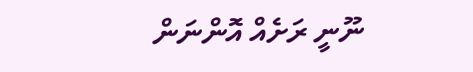ނޫނީ ރަށެއް އޮންނަން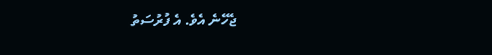ޖެހޭނެ އެވެ. އެ ފުރުސަތު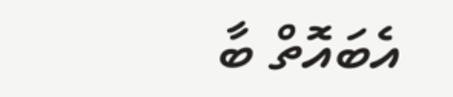އެބައޮތް ބާ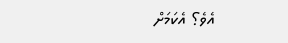އެވެ؟ އެކަމަށް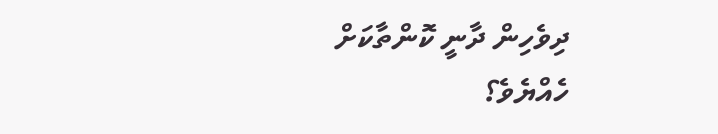ދިވެހިން ދާނީ ކޮންތާކަށް ހެއްޔެވެ؟